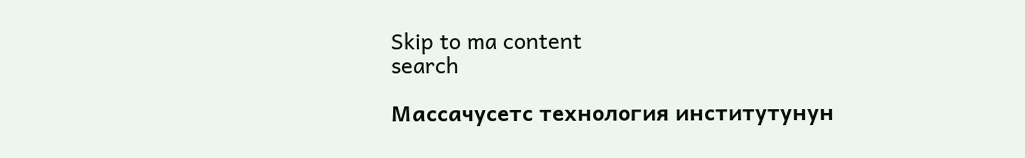Skip to ma content
search

Массачусетс технология институтунун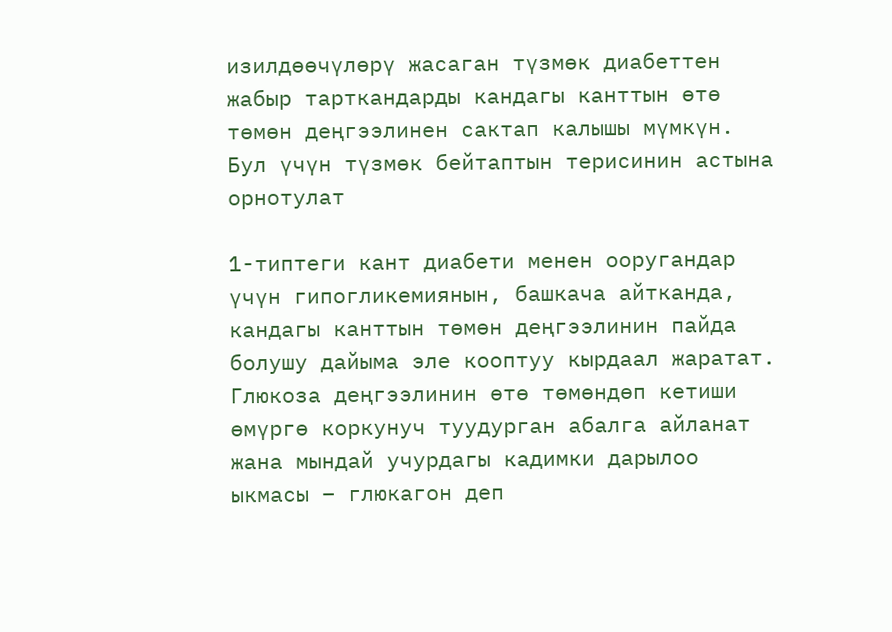изилдөөчүлөрү жасаган түзмөк диабеттен жабыр тарткандарды кандагы канттын өтө төмөн деңгээлинен сактап калышы мүмкүн. Бул үчүн түзмөк бейтаптын терисинин астына орнотулат

1-типтеги кант диабети менен ооругандар үчүн гипогликемиянын, башкача айтканда, кандагы канттын төмөн деңгээлинин пайда болушу дайыма эле кооптуу кырдаал жаратат. Глюкоза деңгээлинин өтө төмөндөп кетиши өмүргө коркунуч туудурган абалга айланат жана мындай учурдагы кадимки дарылоо ыкмасы – глюкагон деп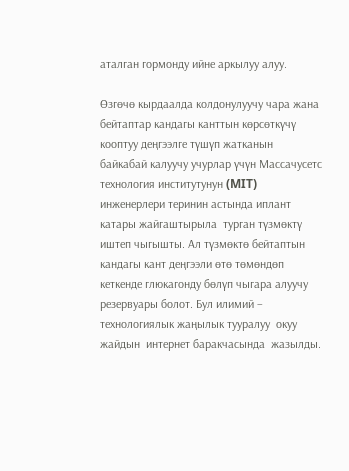аталган гормонду ийне аркылуу алуу.

Өзгөчө кырдаалда колдонулуучу чара жана бейтаптар кандагы канттын көрсөткүчү кооптуу деңгээлге түшүп жатканын байкабай калуучу учурлар үчүн Массачусетс технология институтунун (MIT) инженерлери теринин астында иплант катары жайгаштырыла  турган түзмөктү иштеп чыгышты. Ал түзмөктө бейтаптын  кандагы кант деңгээли өтө төмөндөп кеткенде глюкагонду бөлүп чыгара алуучу резервуары болот. Бул илимий – технологиялык жаңылык тууралуу  окуу жайдын  интернет баракчасында  жазылды.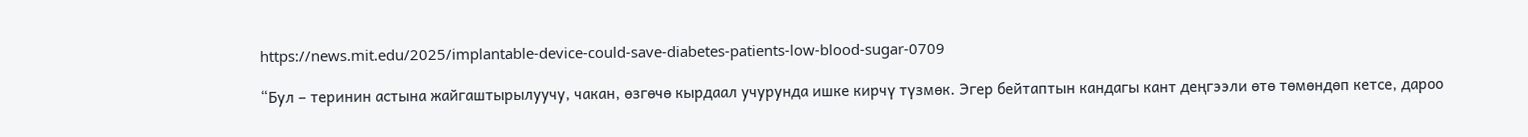https://news.mit.edu/2025/implantable-device-could-save-diabetes-patients-low-blood-sugar-0709

“Бул – теринин астына жайгаштырылуучу, чакан, өзгөчө кырдаал учурунда ишке кирчү түзмөк. Эгер бейтаптын кандагы кант деңгээли өтө төмөндөп кетсе, дароо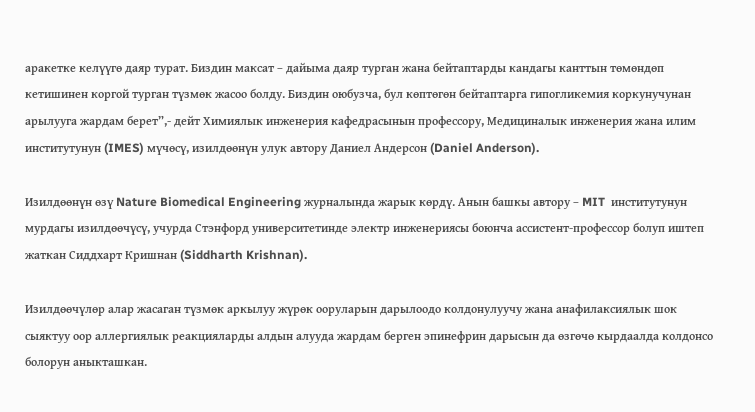аракетке келүүгө даяр турат. Биздин максат – дайыма даяр турган жана бейтаптарды кандагы канттын төмөндөп кетишинен коргой турган түзмөк жасоо болду. Биздин оюбузча, бул көптөгөн бейтаптарга гипогликемия коркунучунан арылууга жардам берет”,- дейт Химиялык инженерия кафедрасынын профессору, Медициналык инженерия жана илим институтунун (IMES) мүчөсү, изилдөөнүн улук автору Даниел Андерсон (Daniel Anderson).

Изилдөөнүн өзү Nature Biomedical Engineering журналында жарык көрдү. Анын башкы автору – MIT  институтунун мурдагы изилдөөчүсү, учурда Стэнфорд университетинде электр инженериясы боюнча ассистент-профессор болуп иштеп жаткан Сиддхарт Кришнан (Siddharth Krishnan).

Изилдөөчүлөр алар жасаган түзмөк аркылуу жүрөк ооруларын дарылоодо колдонулуучу жана анафилаксиялык шок сыяктуу оор аллергиялык реакцияларды алдын алууда жардам берген эпинефрин дарысын да өзгөчө кырдаалда колдонсо болорун аныкташкан.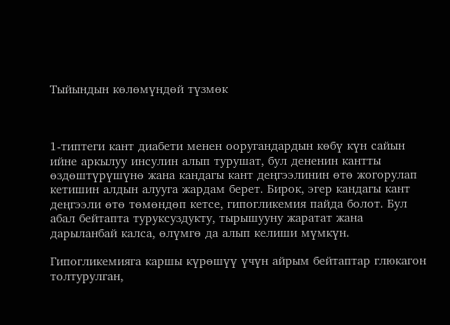Тыйындын көлөмүндөй түзмөк



1-типтеги кант диабети менен ооругандардын көбү күн сайын ийне аркылуу инсулин алып турушат, бул дененин кантты өздөштүрүшүнө жана кандагы кант деңгээлинин өтө жогорулап кетишин алдын алууга жардам берет. Бирок, эгер кандагы кант деңгээли өтө төмөндөп кетсе, гипогликемия пайда болот. Бул абал бейтапта туруксуздукту, тырышууну жаратат жана дарыланбай калса, өлүмгө да алып келиши мүмкүн.

Гипогликемияга каршы күрөшүү үчүн айрым бейтаптар глюкагон толтурулган,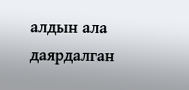алдын ала даярдалган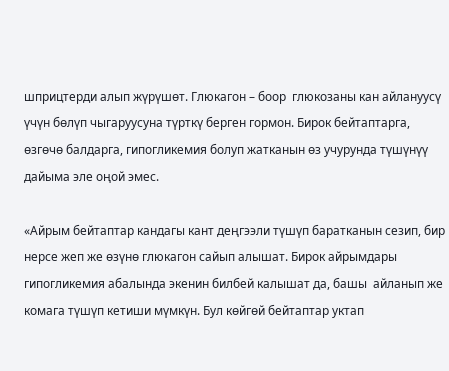шприцтерди алып жүрүшөт. Глюкагон – боор  глюкозаны кан айлануусү үчүн бөлүп чыгаруусуна түрткү берген гормон. Бирок бейтаптарга, өзгөчө балдарга, гипогликемия болуп жатканын өз учурунда түшүнүү дайыма эле оңой эмес.

«Айрым бейтаптар кандагы кант деңгээли түшүп баратканын сезип, бир нерсе жеп же өзүнө глюкагон сайып алышат. Бирок айрымдары гипогликемия абалында экенин билбей калышат да, башы  айланып же комага түшүп кетиши мүмкүн. Бул көйгөй бейтаптар уктап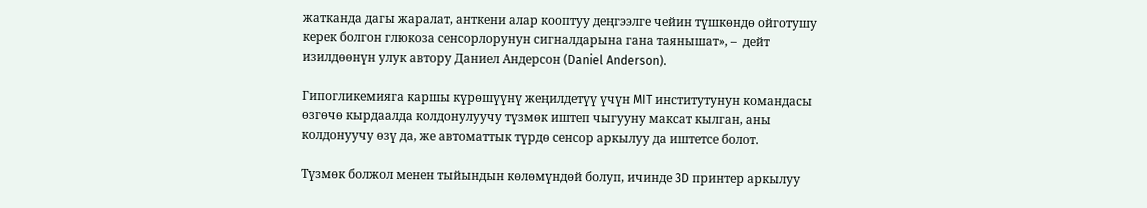жатканда дагы жаралат, анткени алар кооптуу деңгээлге чейин түшкөндө ойготушу керек болгон глюкоза сенсорлорунун сигналдарына гана таянышат», –  дейт изилдөөнүн улук автору Даниел Андерсон (Daniel Anderson).

Гипогликемияга каршы күрөшүүнү жеңилдетүү үчүн MIT институтунун командасы өзгөчө кырдаалда колдонулуучу түзмөк иштеп чыгууну максат кылган, аны колдонуучу өзү да, же автоматтык түрдө сенсор аркылуу да иштетсе болот.

Түзмөк болжол менен тыйындын көлөмүндөй болуп, ичинде 3D принтер аркылуу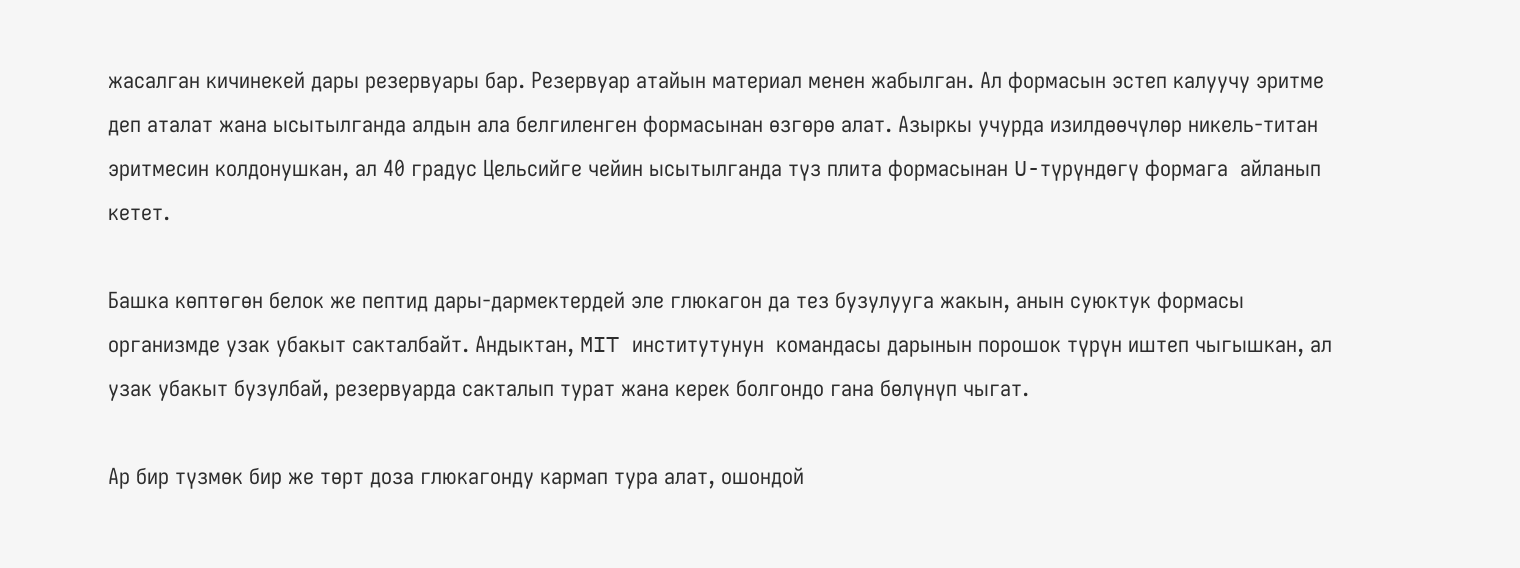жасалган кичинекей дары резервуары бар. Резервуар атайын материал менен жабылган. Ал формасын эстеп калуучу эритме деп аталат жана ысытылганда алдын ала белгиленген формасынан өзгөрө алат. Азыркы учурда изилдөөчүлөр никель-титан эритмесин колдонушкан, ал 40 градус Цельсийге чейин ысытылганда түз плита формасынан U-түрүндөгү формага  айланып кетет.

Башка көптөгөн белок же пептид дары-дармектердей эле глюкагон да тез бузулууга жакын, анын суюктук формасы организмде узак убакыт сакталбайт. Андыктан, MIT институтунун  командасы дарынын порошок түрүн иштеп чыгышкан, ал узак убакыт бузулбай, резервуарда сакталып турат жана керек болгондо гана бөлүнүп чыгат.

Ар бир түзмөк бир же төрт доза глюкагонду кармап тура алат, ошондой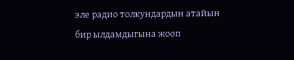эле радио толкундардын атайын бир ылдамдыгына жооп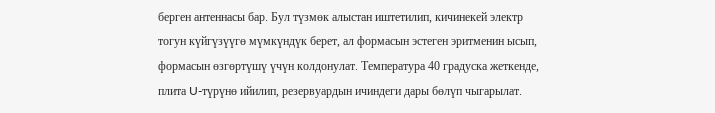берген антеннасы бар. Бул түзмөк алыстан иштетилип, кичинекей электр тогун күйгүзүүгө мүмкүндүк берет, ал формасын эстеген эритменин ысып, формасын өзгөртүшү үчүн колдонулат. Температура 40 градуска жеткенде, плита U-түрүнө ийилип, резервуардын ичиндеги дары бөлүп чыгарылат.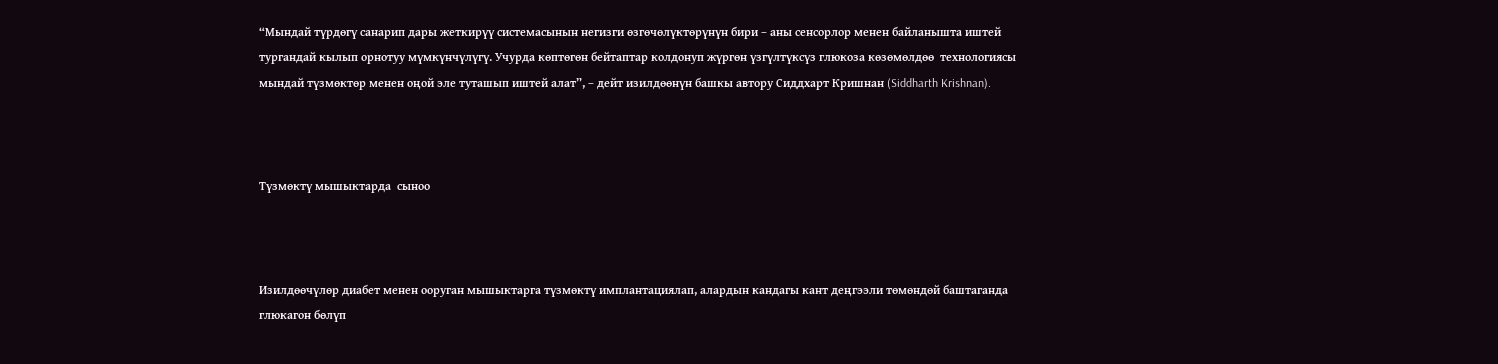“Мындай түрдөгү санарип дары жеткирүү системасынын негизги өзгөчөлүктөрүнүн бири – аны сенсорлор менен байланышта иштей тургандай кылып орнотуу мүмкүнчүлүгү. Учурда көптөгөн бейтаптар колдонуп жүргөн үзгүлтүксүз глюкоза көзөмөлдөө  технологиясы мындай түзмөктөр менен оңой эле туташып иштей алат”, – дейт изилдөөнүн башкы автору Сиддхарт Кришнан (Siddharth Krishnan).



Түзмөктү мышыктарда  сыноо



Изилдөөчүлөр диабет менен ооруган мышыктарга түзмөктү имплантациялап, алардын кандагы кант деңгээли төмөндөй баштаганда глюкагон бөлүп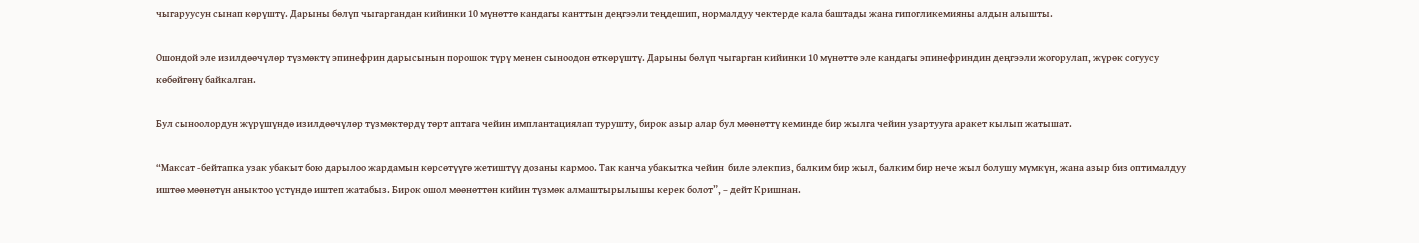чыгаруусун сынап көрүштү. Дарыны бөлүп чыгаргандан кийинки 10 мүнөттө кандагы канттын деңгээли теңдешип, нормалдуу чектерде кала баштады жана гипогликемияны алдын алышты.

Ошондой эле изилдөөчүлөр түзмөктү эпинефрин дарысынын порошок түрү менен сыноодон өткөрүштү. Дарыны бөлүп чыгарган кийинки 10 мүнөттө эле кандагы эпинефриндин деңгээли жогорулап, жүрөк согуусу көбөйгөнү байкалган.

Бул сыноолордун жүрүшүндө изилдөөчүлөр түзмөктөрдү төрт аптага чейин имплантациялап турушту, бирок азыр алар бул мөөнөттү кеминде бир жылга чейин узартууга аракет кылып жатышат.

“Максат -бейтапка узак убакыт бою дарылоо жардамын көрсөтүүгө жетиштүү дозаны кармоо. Так канча убакытка чейин  биле элекпиз, балким бир жыл, балким бир нече жыл болушу мүмкүн, жана азыр биз оптималдуу иштөө мөөнөтүн аныктоо үстүндө иштеп жатабыз. Бирок ошол мөөнөттөн кийин түзмөк алмаштырылышы керек болот”, – дейт Кришнан.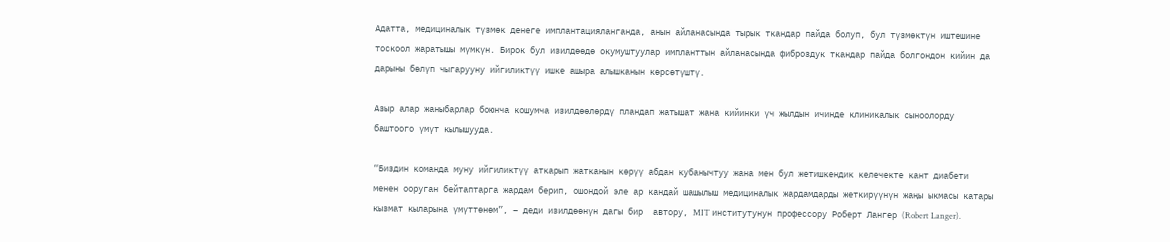Адатта, медициналык түзмөк денеге имплантацияланганда, анын айланасында тырык ткандар пайда болуп, бул түзмөктүн иштешине тоскоол жаратышы мүмкүн. Бирок бул изилдөөдө окумуштуулар импланттын айланасында фиброздук ткандар пайда болгондон кийин да дарыны бөлүп чыгарууну ийгиликтүү ишке ашыра алышканын көрсөтүштү.

Азыр алар жаныбарлар боюнча кошумча изилдөөлөрдү пландап жатышат жана кийинки үч жылдын ичинде клиникалык сыноолорду баштоого үмүт кылышууда.

“Биздин команда муну ийгиликтүү аткарып жатканын көрүү абдан кубанычтуу жана мен бул жетишкендик келечекте кант диабети менен ооруган бейтаптарга жардам берип, ошондой эле ар кандай шашылыш медициналык жардамдарды жеткирүүнүн жаңы ыкмасы катары кызмат кыларына үмүттөнөм”, – деди изилдөөнүн дагы бир  автору, MIT институтунун профессору Роберт Лангер (Robert Langer).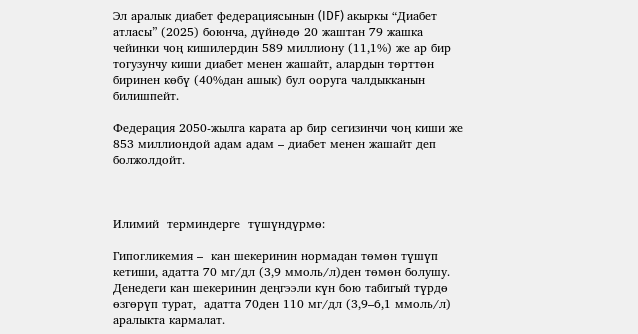Эл аралык диабет федерациясынын (IDF) акыркы “Диабет атласы” (2025) боюнча, дүйнөдө 20 жаштан 79 жашка чейинки чоң кишилердин 589 миллиону (11,1%) же ар бир тогузунчу киши диабет менен жашайт, алардын төрттөн биринен көбү (40%дан ашык) бул ооруга чалдыкканын билишпейт.

Федерация 2050-жылга карата ар бир сегизинчи чоң киши же 853 миллиондой адам адам – диабет менен жашайт деп  болжолдойт.



Илимий  терминдерге  түшүндүрмө:

Гипогликемия –  кан шекеринин нормадан төмөн түшүп кетиши, адатта 70 мг/дл (3,9 ммоль/л)ден төмөн болушу. Денедеги кан шекеринин деңгээли күн бою табигый түрдө өзгөрүп турат,  адатта 70ден 110 мг/дл (3,9–6,1 ммоль/л) аралыкта кармалат.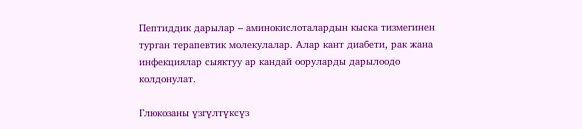Пептиддик дарылар – аминокислоталардын кыска тизмегинен турган терапевтик молекулалар. Алар кант диабети, рак жана инфекциялар сыяктуу ар кандай ооруларды дарылоодо колдонулат.

Глюкозаны үзгүлтүксүз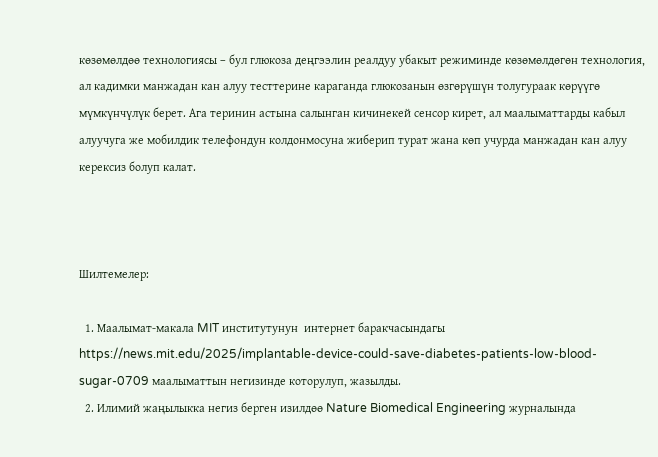көзөмөлдөө технологиясы – бул глюкоза деңгээлин реалдуу убакыт режиминде көзөмөлдөгөн технология, ал кадимки манжадан кан алуу тесттерине караганда глюкозанын өзгөрүшүн толугураак көрүүгө мүмкүнчүлүк берет. Ага теринин астына салынган кичинекей сенсор кирет, ал маалыматтарды кабыл алуучуга же мобилдик телефондун колдонмосуна жиберип турат жана көп учурда манжадан кан алуу керексиз болуп калат.



Шилтемелер:

  1. Маалымат-макала MIT институтунун  интернет баракчасындагы  https://news.mit.edu/2025/implantable-device-could-save-diabetes-patients-low-blood-sugar-0709 маалыматтын негизинде которулуп, жазылды.
  2. Илимий жаңылыкка негиз берген изилдөө Nature Biomedical Engineering журналында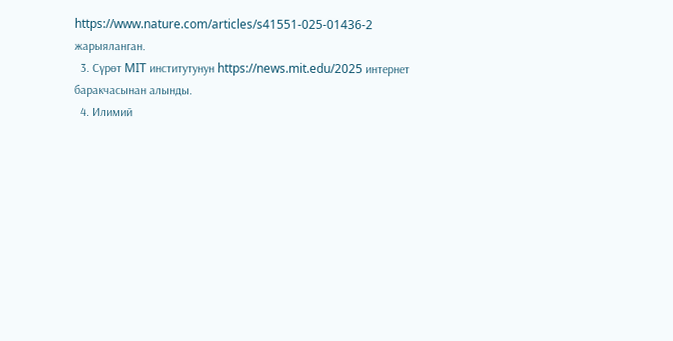https://www.nature.com/articles/s41551-025-01436-2 жарыяланган.
  3. Сүрөт MIT институтунун https://news.mit.edu/2025 интернет баракчасынан алынды.
  4. Илимий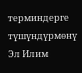терминдерге  түшүндүрмөнү Эл Илим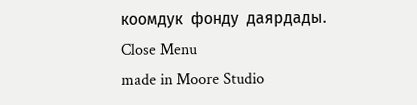коомдук  фонду  даярдады.
Close Menu
made in Moore Studio